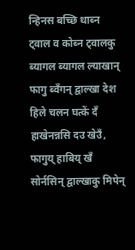न्हिनस बच्छि थाब्न ट्वाल व कोब्न ट्वालकु ब्यागल ब्यागल ल्याखान् फागु ब्वँगन् द्वाल्खा देश हिले चलन घत्कें दँ हाखेनन्नसि दउ खेउँ, फागुय् हाबिय् खँ सोर्नसिन् द्वाल्खाकु मिपेन्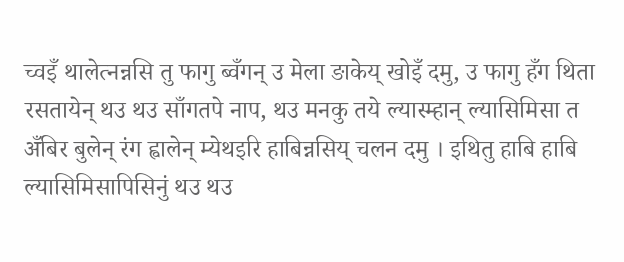च्वइँ थालेत्नन्नसि तु फागु ब्वँगन् उ मेला ङाकेय् खोइँ दमु, उ फागु हँग थिता रसतायेन् थउ थउ साँगतपे नाप, थउ मनकु तये ल्यास्म्हान् ल्यासिमिसा त अँबिर बुलेन् रंग ह्वालेन् म्येथइरि हाबिन्नसिय् चलन दमु । इथितु हाबि हाबि ल्यासिमिसापिसिनुं थउ थउ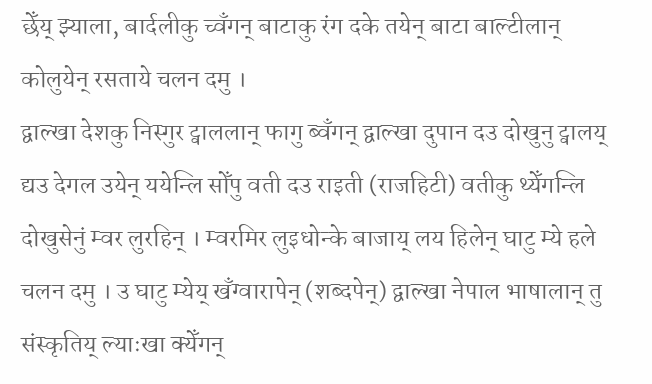छेँय् झ्याला, बार्दलीकु च्वँगन् बाटाकु रंग दके तयेन् बाटा बाल्टीलान् कोलुयेन् रसताये चलन दमु ।
द्वाल्खा देशकु निस्गुर ट्वाललान् फागु ब्वँगन् द्वाल्खा दुपान दउ दोखुनु ट्वालय् द्यउ देगल उयेन् ययेन्लि सोँपु वती दउ राइती (राजहिटी) वतीकु थ्येँगन्लि दोखुसेनुं म्वर लुरहिन् । म्वरमिर लुइधोन्के बाजाय् लय हिलेन् घाटु म्ये हले चलन दमु । उ घाटु म्येय् खँग्वारापेन् (शब्दपेन्) द्वाल्खा नेपाल भाषालान् तु संस्कृतिय् ल्याःखा क्येँगन्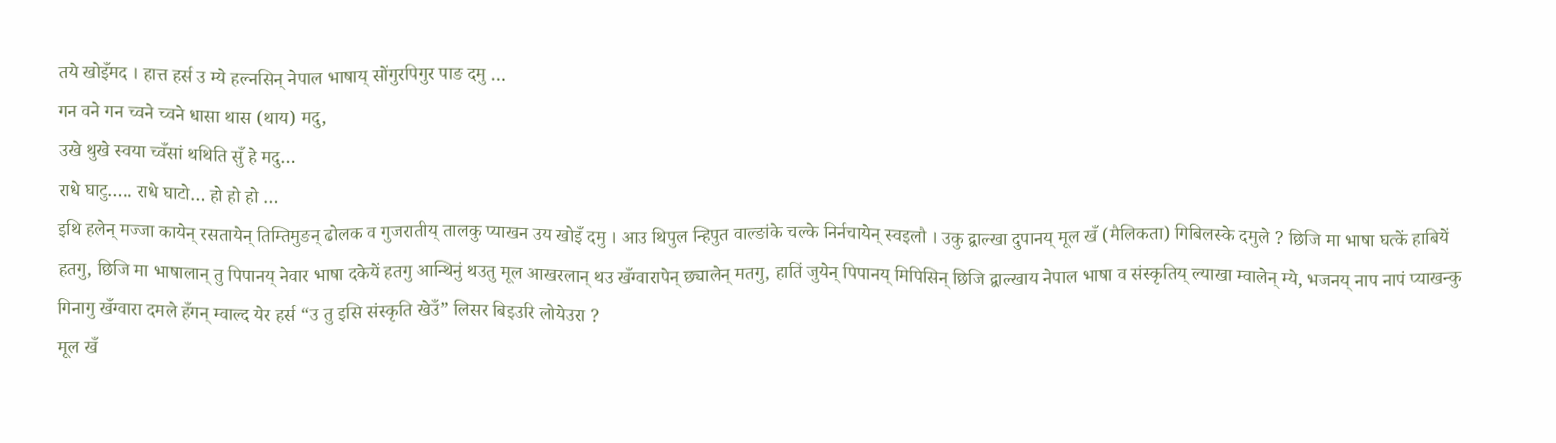तये खोइँमद । हात्त हर्स उ म्ये हल्नसिन् नेपाल भाषाय् सोंगुरपिगुर पाङ दमु …
गन वने गन च्वने च्वने धासा थास (थाय) मदु,
उखे थुखे स्वया च्वँसां थथिति सुँ हे मदु…
राधे घाटु….. राधे घाटो… हो हो हो …
इथि हलेन् मज्जा कायेन् रसतायेन् तिम्तिमुङन् ढोलक व गुजरातीय् तालकु प्याखन उय खोइँ दमु । आउ थिपुल न्हिपुत वाल्ङांके चल्के निर्नचायेन् स्वइलौ । उकु द्वाल्खा दुपानय् मूल खँ (मैलिकता) गिबिलस्के दमुले ? छिजि मा भाषा घत्कें हाबियें हतगु, छिजि मा भाषालान् तु पिपानय् नेवार भाषा दकेयें हतगु आन्थिनुं थउतु मूल आखरलान् थउ खँग्वारापेन् छ्यालेन् मतगु, हातिं जुयेन् पिपानय् मिपिसिन् छिजि द्वाल्खाय नेपाल भाषा व संस्कृतिय् ल्याखा म्वालेन् म्ये, भजनय् नाप नापं प्याखन्कु गिनागु खँग्वारा दमले हँगन् म्वाल्द येर हर्स “उ तु इसि संस्कृति खेउँ” लिसर बिइउरि लोयेउरा ?
मूल खँ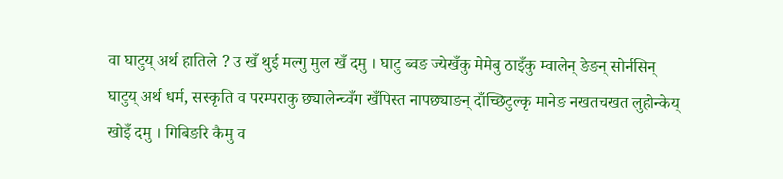वा घाटुय् अर्थ हातिले ? उ खँ थुई मल्गु मुल खँ दमु । घाटु ब्वङ ज्येखँकु मेमेबु ठाइँकु म्वालेन् ङेङन् सोर्नसिन् घाटुय् अर्थ धर्म, सस्कृति व परम्पराकु छ्यालेन्च्वँग खँपिस्त नापछ्याङन् दाँच्छिटुल्कृ मानेङ नखतचखत लुहोन्केय् खोइँ दमु । गिबिङरि कैमु व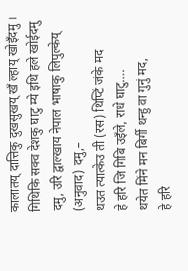कालातय् दात्तिकु दुखसुखय् खँ ल्हाय् खोइँदमु । गिथिकि सक्व देशकु घाटु म्ये इथि हले खोईदमु दमु, उरि द्वाल्खाय नेपाल भाषाकु लिपुल्केय् (अनुवाद) दमु,–
थउत त्यात्केउ ती (रस) थिप्टिं जंके मद
हे हरि जि गिबि उइँले, राधे घाटु….
थयेत मिंने मन बिर्गी थन्हु वा गुनुं मद,
हे हरि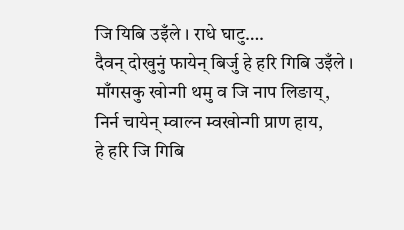जि यिबि उइँले । राधे घाटु….
दैवन् दोखुनुं फायेन् बिर्जु हे हरि गिबि उइँले ।
माँगसकु खोन्गी थमु व जि नाप लिङाय्,
निर्न चायेन् म्वाल्न म्वखोन्गी प्राण हाय,
हे हरि जि गिबि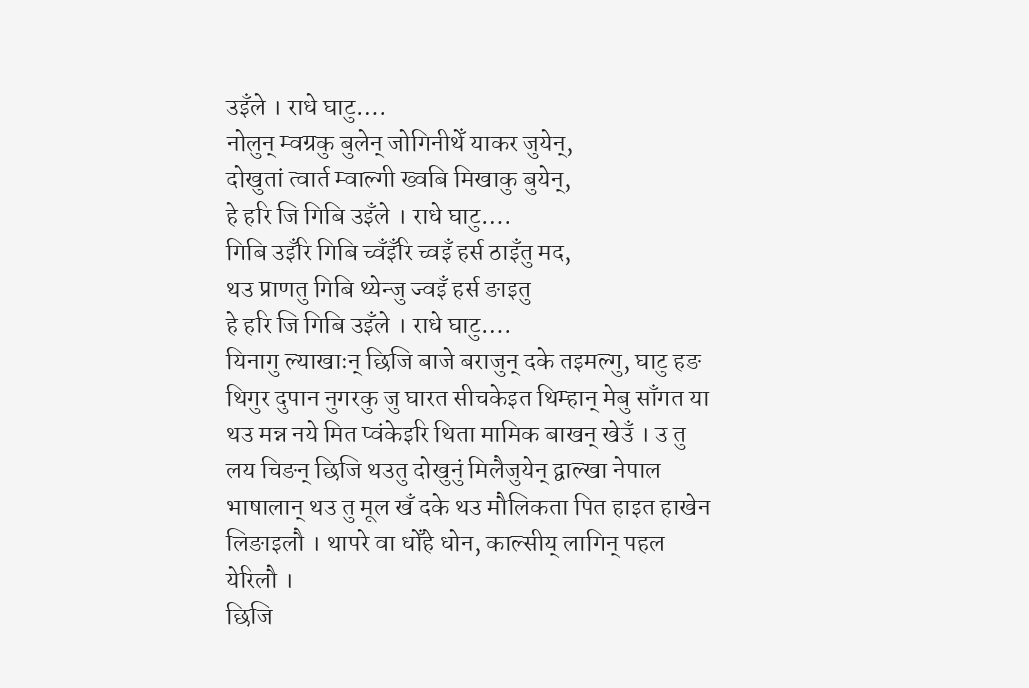उइँले । राधे घाटु….
नोलुन् म्वग्रकु बुलेन् जोगिनीथेँ याकर जुयेन्,
दोखुतां त्वार्त म्वाल्गी ख्वबि मिखाकु बुयेन्,
हे हरि जि गिबि उइँले । राधे घाटु….
गिबि उइँरि गिबि च्वँइँरि च्वइँ हर्स ठाइँतु मद,
थउ प्राणतु गिबि थ्येन्जु ज्वइँ हर्स ङाइतु
हे हरि जि गिबि उइँले । राधे घाटु….
यिनागु ल्याखाःन् छिजि बाजे बराजुन् दके तइमल्गु, घाटु हङ थिगुर दुपान नुगरकु जु घारत सीचकेइत थिम्हान् मेबु साँगत या थउ मन्न नये मित प्वंकेइरि थिता मामिक बाखन् खेउँ । उ तु लय चिङन् छिजि थउतु दोखुनुं मिलैजुयेन् द्वाल्खा नेपाल भाषालान् थउ तु मूल खँ दके थउ मौलिकता पित हाइत हाखेन लिङाइलौ । थापरे वा धोँहे धोन, काल्सीय् लागिन् पहल येरिलौ ।
छिजि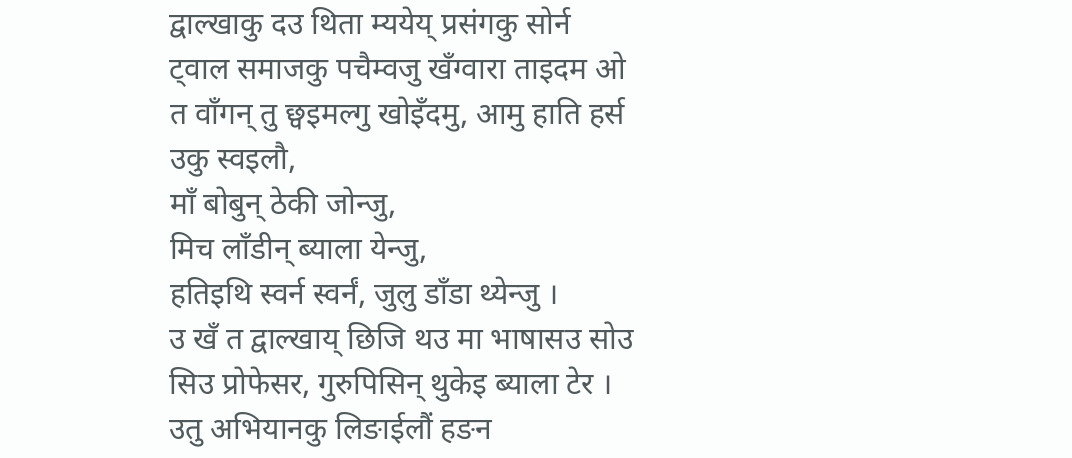द्वाल्खाकु दउ थिता म्ययेय् प्रसंगकु सोर्न ट्वाल समाजकु पचैम्वजु खँग्वारा ताइदम ओ त वाँगन् तु छ्वइमल्गु खोइँदमु, आमु हाति हर्स उकु स्वइलौ,
माँ बोबुन् ठेकी जोन्जु,
मिच लाँडीन् ब्याला येन्जु,
हतिइथि स्वर्न स्वर्नं, जुलु डाँडा थ्येन्जु ।
उ खँ त द्वाल्खाय् छिजि थउ मा भाषासउ सोउ सिउ प्रोफेसर, गुरुपिसिन् थुकेइ ब्याला टेर । उतु अभियानकु लिङाईलौं हङन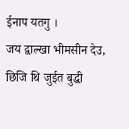ईनाप यतगु ।
जय द्वाल्खा भीमसीन देउ, छिजि थि जुईत बुद्धी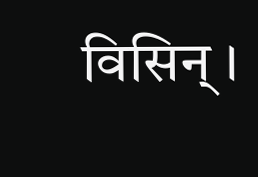विसिन् ।